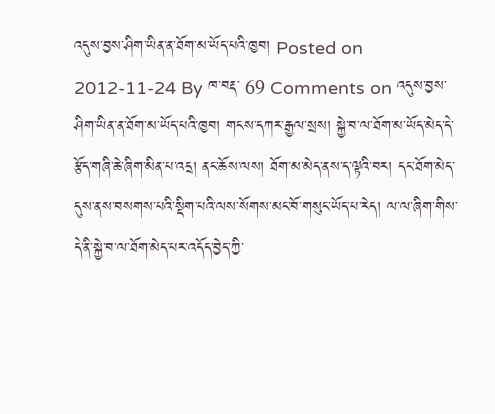འདུས་བྱས་ཤིག་ཡིན་ན་ཐོག་མ་ཡོད་པའི་ཁྱབ། Posted on 2012-11-24 By ཁ་བརྡ་ 69 Comments on འདུས་བྱས་ཤིག་ཡིན་ན་ཐོག་མ་ཡོད་པའི་ཁྱབ། གངས་དཀར་རྒྱལ་སྲས། སྐྱེ་བ་ལ་ཐོག་མ་ཡོད་མེད་དེ་རྩོད་གཞི་ཆེ་ཞིག་མིན་པ་འདྲ། ནང་ཆོས་ལས། ཐོག་མ་མེད་ནས་ད་ལྟའི་བར། དང་ཐོག་མེད་དུས་ནས་བསགས་པའི་སྡིག་པའི་ལས་སོགས་མང་བོ་གསུང་ཡོད་པ་རེད། ལ་ལ་ཞིག་གིས་དེ་ནི་སྐྱེ་བ་ལ་ཐོག་མེད་པར་འདོད་བྱེད་ཀྱི་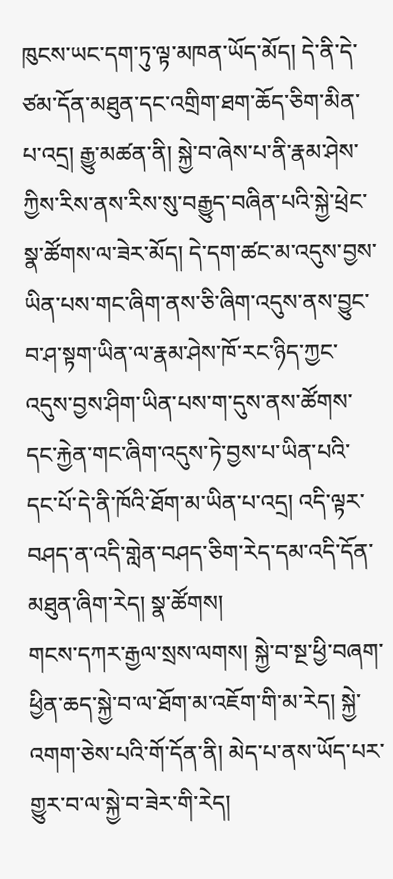ཁུངས་ཡང་དག་ཏུ་ལྟ་མཁན་ཡོད་མོད། དེ་ནི་དེ་ཙམ་དོན་མཐུན་དང་འགྲིག་ཐག་ཆོད་ཅིག་མིན་པ་འདྲ། རྒྱུ་མཚན་ནི། སྐྱེ་བ་ཞེས་པ་ནི་རྣམ་ཤེས་ཀྱིས་རིས་ནས་རིས་སུ་བརྒྱུད་བཞིན་པའི་སྐྱེ་ཕྲེང་སྣ་ཚོགས་ལ་ཟེར་མོད། དེ་དག་ཚང་མ་འདུས་བྱས་ཡིན་པས་གང་ཞིག་ནས་ཅི་ཞིག་འདུས་ནས་བྱུང་བ་ཤ་སྟག་ཡིན་ལ་རྣམ་ཤེས་ཁོ་རང་ཉིད་ཀྱང་འདུས་བྱས་ཤིག་ཡིན་པས་ག་དུས་ནས་ཚོགས་དང་རྐྱེན་གང་ཞིག་འདུས་ཏེ་བྱས་པ་ཡིན་པའི་དང་པོ་དེ་ནི་ཁོའི་ཐོག་མ་ཡིན་པ་འདྲ། འདི་ལྟར་བཤད་ན་འདི་གླེན་བཤད་ཅིག་རེད་དམ་འདི་དོན་མཐུན་ཞིག་རེད། སྣ་ཚོགས།
གངས་དཀར་རྒྱལ་སྲས་ལགས། སྐྱེ་བ་སྔ་ཕྱི་བཞག་ཕྱིན་ཆད་སྐྱེ་བ་ལ་ཐོག་མ་འཇོག་གི་མ་རེད། སྐྱེ་འགག་ཅེས་པའི་གོ་དོན་ནི། མེད་པ་ནས་ཡོད་པར་གྱུར་བ་ལ་སྐྱེ་བ་ཟེར་གི་རེད།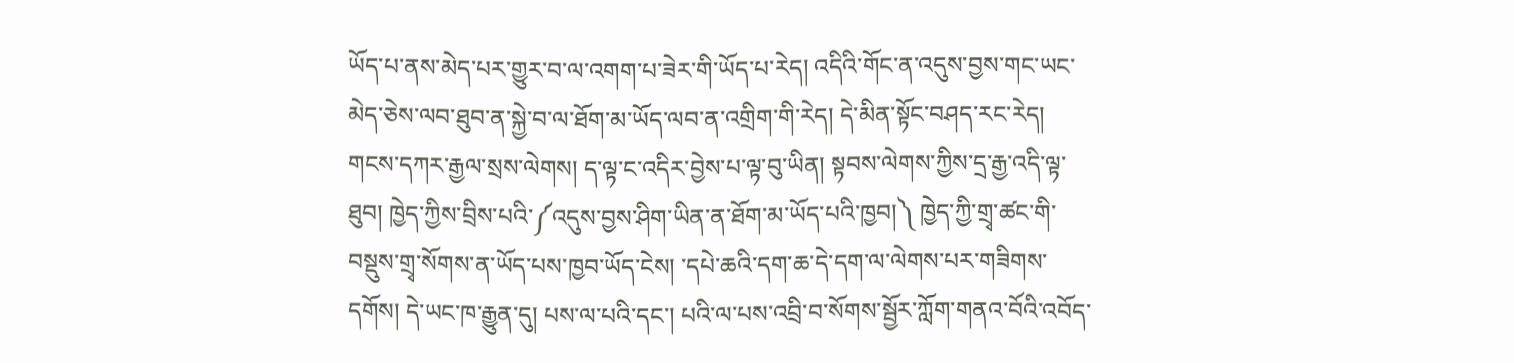ཡོད་པ་ནས་མེད་པར་གྱུར་བ་ལ་འགག་པ་ཟེར་གི་ཡོད་པ་རེད། འདིའི་གོང་ན་འདུས་བྱས་གང་ཡང་མེད་ཅེས་ལབ་ཐུབ་ན་སྐྱེ་བ་ལ་ཐོག་མ་ཡོད་ལབ་ན་འགྲིག་གི་རེད། དེ་མིན་སྟོང་བཤད་རང་རེད།
གངས་དཀར་རྒྱལ་སྲས་ལེགས། ད་ལྟ་ང་འདིར་བྱེས་པ་ལྟ་བུ་ཡིན། སྟབས་ལེགས་ཀྱིས་དྲ་རྒྱ་འདི་ལྟ་ཐུབ། ཁྱེད་ཀྱིས་བྲིས་པའི་༼འདུས་བྱས་ཤིག་ཡིན་ན་ཐོག་མ་ཡོད་པའི་ཁྱབ།༽ ཁྱེད་ཀྱི་གྲྭ་ཚང་གི་བསྡུས་གྲྭ་སོགས་ན་ཡོད་པས་ཁྱབ་ཡོད་ངེས། ་དཔེ་ཆའི་དག་ཆ་དེ་དག་ལ་ལེགས་པར་གཟིགས་དགོས། དེ་ཡང་ཁ་རྒྱུན་དུ། པས་ལ་པའི་དང་། པའི་ལ་པས་འབྲི་བ་སོགས་སྦྱོར་ཀློག་གནའ་བོའི་འབོད་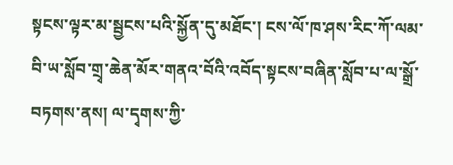སྟངས་ལྟར་མ་སྦྱངས་པའི་སྐྱོན་དུ་མཐོང་། ངས་ལོ་ཁ་ཤས་རིང་ཀོ་ལམ་བི་ཡ་སློབ་གྲྭ་ཆེན་མོར་གནའ་བོའི་འབོད་སྟངས་བཞིན་སློབ་པ་ལ་སྒྲོ་བཏགས་ནས། ལ་དྭགས་ཀྱི་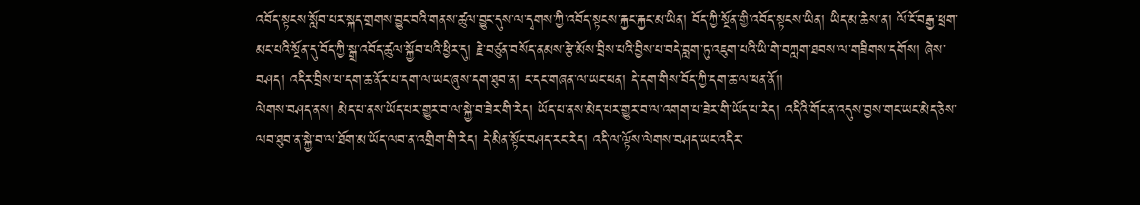འབོད་སྟངས་སློབ་པར་སྐད་གྲགས་བྱུང་བའི་གནས་ཚུལ་བྱུང་དུས་ལ་དྭགས་ཀྱི་འབོད་སྟངས་རྐྱང་རྐྱང་མ་ཡིན། བོད་ཀྱི་སྔོན་གྱི་འབོད་སྟངས་ཡིན། ཡིད་མ་ཆེས་ན། ལོ་ངོ་བརྒྱ་ཕྲག་མང་པའི་སྔོན་དུ་བོད་ཀྱི་སྒྲ་འབོད་ཚུལ་སྐྱོབ་པའི་ཕྱིར་དུ། རྗེ་བཙུན་བསོད་ནམས་རྩེ་མོས་བྲིས་པའི་བྱིས་པ་བདེ་བླག་ཏུ་འཇུག་པའི་ཡི་གེ་བཀླག་ཐབས་ལ་གཟིགས་དགོས། ཞེས་བཤད། འདིར་བྲིས་པ་དག་ཆ་ནོར་པ་དག་ལ་ཡང་ཞུས་དག་ཐུབ་ན། ང་དང་གཞན་ལ་ཡང་ཕན། དེ་དག་གིས་བོད་ཀྱི་དག་ཆ་ལ་ཕན་ནོ།།
ལེགས་བཤད་ནས། མེད་པ་ནས་ཡོད་པར་གྱུར་བ་ལ་སྐྱེ་བ་ཟེར་གི་རེད། ཡོད་པ་ནས་མེད་པར་གྱུར་བ་ལ་འགག་པ་ཟེར་གི་ཡོད་པ་རེད། འདིའི་གོང་ན་འདུས་བྱས་གང་ཡང་མེད་ཅེས་ལབ་ཐུབ་ན་སྐྱེ་བ་ལ་ཐོག་མ་ཡོད་ལབ་ན་འགྲིག་གི་རེད། དེ་མིན་སྟོང་བཤད་རང་རེད། འདི་ལ་ལྟོས་ལེགས་བཤད་ཡང་འདིར་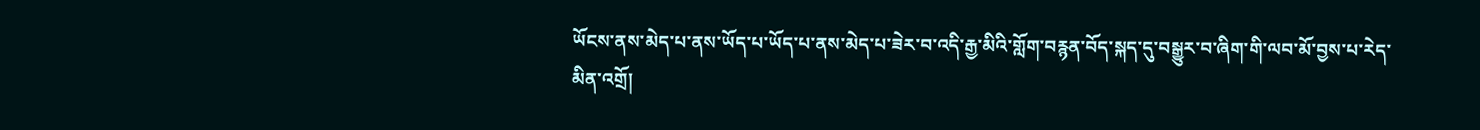ཡོངས་ནས་མེད་པ་ནས་ཡོད་པ་ཡོད་པ་ནས་མེད་པ་ཟེར་བ་འདི་རྒྱ་མིའི་གློག་བརྙན་བོད་སྐད་དུ་བསྒྱུར་བ་ཞིག་གི་ལབ་མོ་བྱས་པ་རེད་མིན་འགྲོ།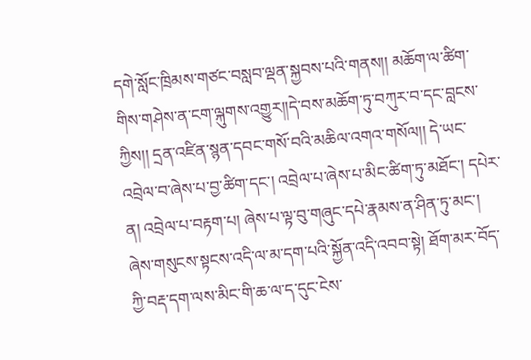དགེ་སློང་ཁྲིམས་གཙང་བསླབ་ལྡན་སྐྱབས་པའི་གནས།། མཆོག་ལ་ཚིག་གིས་གཤེས་ན་ངག་ལྐུགས་འགྱུར།།དེ་བས་མཆོག་ཏུ་བཀུར་བ་དང་བླངས་ཀྱིས།། དྲན་འཛིན་སྙན་དབང་གསོ་བའི་མཆིལ་འགའ་གསོལ།། དེ་ཡང་འབྲེལ་བ་ཞེས་པ་བྱ་ཚིག་དང་། འབྲེལ་པ་ཞེས་པ་མིང་ཚིག་ཏུ་མཐོང་། དཔེར་ན། འབྲེལ་པ་བརྟག་པ། ཞེས་པ་ལྟ་བུ་གཞུང་དཔེ་རྣམས་ན་ཤིན་ཏུ་མང་། ཞེས་གསུངས་སྟངས་འདི་ལ་མ་དག་པའི་སྐྱོན་འདི་འབབ་སྟེ། ཐོག་མར་བོད་ཀྱི་བརྡ་དག་ལས་མིང་གི་ཆ་ལ་ད་དུང་ངེས་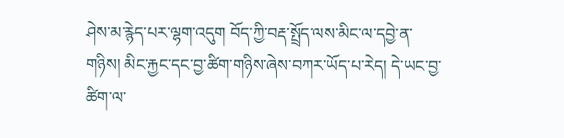ཤེས་མ་རྙེད་པར་ལྷག་འདུག བོད་ཀྱི་བརྡ་སྤྲོད་ལས་མིང་ལ་དབྱེ་ན་གཉིས། མིང་རྐྱང་དང་བྱ་ཚིག་གཉིས་ཞེས་བཀར་ཡོད་པ་རེད། དེ་ཡང་བྱ་ཚིག་ལ་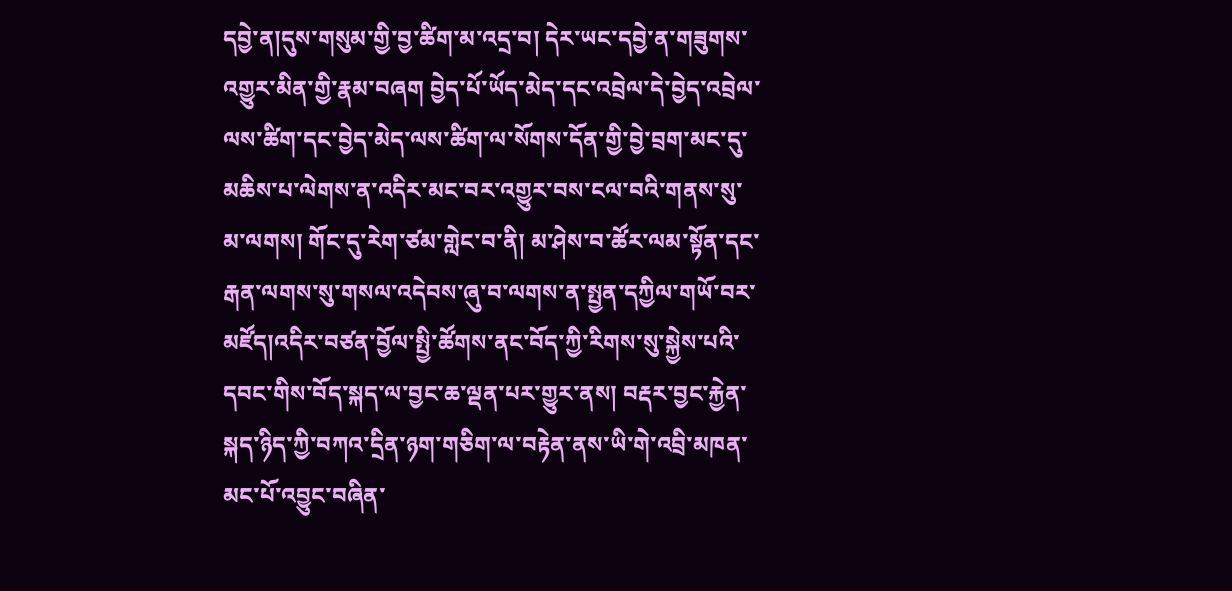དབྱེ་ན།དུས་གསུམ་གྱི་བྱ་ཚིག་མ་འདྲ་བ། དེར་ཡང་དབྱེ་ན་གཟུགས་འགྱུར་མིན་གྱི་རྣམ་བཞག བྱེད་པོ་ཡོད་མེད་དང་འབྲེལ་དེ་བྱེད་འབྲེལ་ལས་ཚིག་དང་བྱེད་མེད་ལས་ཚིག་ལ་སོགས་དོན་གྱི་བྱེ་བྲག་མང་དུ་མཆིས་པ་ལེགས་ན་འདིར་མང་བར་འགྱུར་བས་ངལ་བའི་གནས་སུ་མ་ལགས། གོང་དུ་རེག་ཙམ་གླེང་བ་ནི། མ་ཤེས་བ་ཚོར་ལམ་སྟོན་དང་རྒན་ལགས་སུ་གསལ་འདེབས་ཞུ་བ་ལགས་ན་སྤྱན་དཀྱིལ་གཡོ་བར་མཛོད།འདིར་བཙན་བྱོལ་སྤྱི་ཚོགས་ནང་བོད་ཀྱི་རིགས་སུ་སྐྱེས་པའི་དབང་གིས་བོད་སྐད་ལ་བྱང་ཆ་ལྡན་པར་གྱུར་ནས། བརྡར་བྱང་རྐྱེན་སྐད་ཉིད་ཀྱི་བཀའ་དྲིན་ཉག་གཅིག་ལ་བརྟེན་ནས་ཡི་གེ་འབྲི་མཁན་མང་པོ་འབྱུང་བཞིན་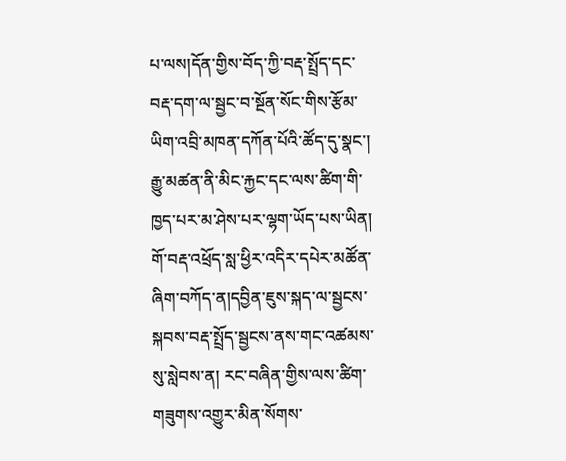པ་ལས།དོན་གྱིས་བོད་ཀྱི་བརྡ་སྤྲོད་དང་བརྡ་དག་ལ་སྦྱང་བ་སྔོན་སོང་གིས་རྩོམ་ཡིག་འབྲི་མཁན་དཀོན་པོའི་ཚོད་དུ་སྣང་། རྒྱུ་མཚན་ནི་མིང་རྐྱང་དང་ལས་ཚིག་གི་ཁྱད་པར་མ་ཤེས་པར་ལྷག་ཡོད་པས་ཡིན། གོ་བརྡ་འཕྲོད་སླ་ཕྱིར་འདིར་དཔེར་མཚོན་ཞིག་བཀོད་ན།དབྱིན་ཇུས་སྐད་ལ་སྦྱངས་སྐབས་བརྡ་སྤྲོད་སྦྱངས་ནས་གང་འཚམས་སུ་སླེབས་ན། རང་བཞིན་གྱིས་ལས་ཚིག་གཟུགས་འགྱུར་མིན་སོགས་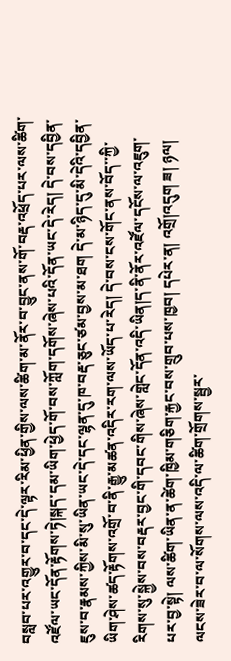བསླབ་པར་འགྱུར་བ་དང་དེ་ལྟར་རིམ་ཕྱིན་གྱིས་ལས་ཚིག་མ་ནོར་བ་བྱུང་ནས་གོ་བརྡ་འཕྲོད་པར་ལས་ཚིག་འཛོལ་ཡང་དོན་རྟོགས་ཏེ།སྐད་དམ་ཡིག་ཕྱེད་གོ་བས་ཀློག་དགོས་ཞེས་པའི་དོན་ཡང་དེ་རེད། དེ་བས་དབྱིན་ཇུས་བ་རྣམས་ཀྱིས་མི་སུ་ཡིན་ཡང་དེ་དང་ལྷན་དུ་ཁ་བརྡ་ཅུང་ཙམ་བྱས་མ་ཐག དེ་མ་ཉིད་དུ་མི་དེའི་དབྱིན་ཡིག་ཤེས་ཚད་རྟོགས་འགྲོ་བ་ནི་རྒྱུ་མཚན་འདིར་རག་ལས་ཡོད་པ་རེད། དེ་བས་ངས་གོང་ནས་བོད་་ཀྱི་རིགས་སུ་སྐྱེས་བས་བརྡར་བྱང་གི་དབང་གིས་ཞེས་གླེང་དོན་འདི་ཡིན།ད་ནི་ནོར་འཛོལ་དངོས་ལ་འཇུག་པར་བྱ་སྟེ། ལས་ཚིག་ཡིན་ན་ཚེག་ཁྱིམ་གཅིག་རྐྱང་བས་གྲུབ་པས་ཁྱབ། དཔེར་ན། འགྲོ།འདུག ཟ། ཉལ། ལངས་ཟེར་བ་ལ་སོགས་ལས་འདི་ལ་ཚིག་གྲོགས་སྦྱར་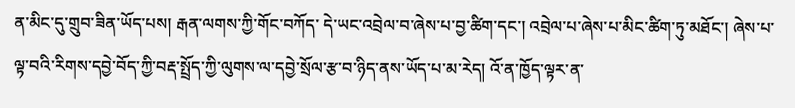ན་མིང་དུ་གྲུབ་ཟིན་ཡོད་པས། རྒན་ལགས་ཀྱི་གོང་བཀོད་ དེ་ཡང་འབྲེལ་བ་ཞེས་པ་བྱ་ཚིག་དང་། འབྲེལ་པ་ཞེས་པ་མིང་ཚིག་ཏུ་མཐོང་། ཞེས་པ་ལྟ་བའི་རིགས་དབྱེ་བོད་ཀྱི་བརྡ་སྤྲོད་ཀྱི་ལུགས་ལ་དབྱེ་སྲོལ་རྩ་བ་ཉིད་ནས་ཡོད་པ་མ་རེད། འོ་ན་ཁྱོད་ལྟར་ན་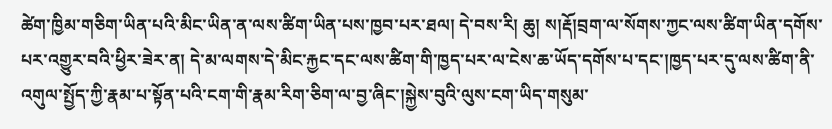ཚེག་ཁྱིམ་གཅིག་ཡིན་པའི་མིང་ཡིན་ན་ལས་ཚིག་ཡིན་པས་ཁྱབ་པར་ཐལ། དེ་བས་རི། ཆུ། ས།རྡོ།བྲག་ལ་སོགས་ཀྱང་ལས་ཚིག་ཡིན་དགོས་པར་འགྱུར་བའི་ཕྱིར་ཟེར་ན། དེ་མ་ལགས་དེ་མིང་རྐྱང་དང་ལས་ཚིག་གི་ཁྱད་པར་ལ་ངེས་ཆ་ཡོད་དགོས་པ་དང་།ཁྱད་པར་དུ་ལས་ཚིག་ནི་འགུལ་སྤྱོད་ཀྱི་རྣམ་པ་སྟོན་པའི་ངག་གི་རྣམ་རིག་ཅིག་ལ་བྱ་ཞིང་།སྐྱེས་བུའི་ལུས་ངག་ཡིད་གསུམ་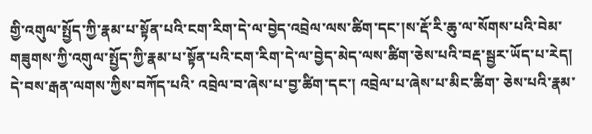གྱི་འགུལ་སྤྱོད་ཀྱི་རྣམ་པ་སྟོན་པའི་ངག་རིག་དེ་ལ་བྱེད་འབྲེལ་ལས་ཚིག་དང་།ས་རྡོ་རི་ཆུ་ལ་སོགས་པའི་བེམ་གཟུགས་ཀྱི་འགུལ་སྤྱོད་ཀྱི་རྣམ་པ་སྟོན་པའི་ངག་རིག་དེ་ལ་བྱེད་མེད་ལས་ཚིག་ཅེས་པའི་བརྡ་སྦྱར་ཡོད་པ་རེད། དེ་བས་རྒན་ལགས་ཀྱིས་བཀོད་པའི་ འབྲེལ་བ་ཞེས་པ་བྱ་ཚིག་དང་། འབྲེལ་པ་ཞེས་པ་མིང་ཚིག་ ཅེས་པའི་རྣམ་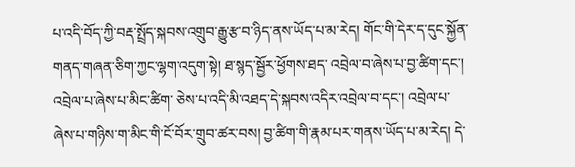པ་འདི་བོད་ཀྱི་བརྡ་སྤྲོད་སྐབས་འགྲུབ་རྒྱུ་རྩ་བ་ཉིད་ནས་ཡོད་པ་མ་རེད། གོང་གི་དེར་ད་དུང་སྐྱོན་གནད་གཞན་ཅིག་ཀྱང་ལྷག་འདུག་སྟེ། ཐ་སྙད་སྦྱོར་ཕྱོགས་ཐད་ འབྲེལ་བ་ཞེས་པ་བྱ་ཚིག་དང་། འབྲེལ་པ་ཞེས་པ་མིང་ཚིག་ ཅེས་པ་འདི་མི་འཐད་དེ་སྐབས་འདིར་འབྲེལ་བ་དང་། འབྲེལ་པ་ཞེས་པ་གཉིས་ག་མིང་གི་ངོ་བོར་གྲུབ་ཚར་བས། བྱ་ཚིག་གི་རྣམ་པར་གནས་ཡོད་པ་མ་རེད། དེ་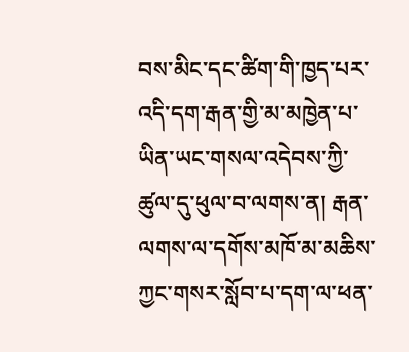བས་མིང་དང་ཚིག་གི་ཁྱད་པར་འདི་དག་རྒན་གྱི་མ་མཁྱེན་པ་ཡིན་ཡང་གསལ་འདེབས་ཀྱི་ཚུལ་དུ་ཕུལ་བ་ལགས་ན། རྒན་ལགས་ལ་དགོས་མཁོ་མ་མཆིས་ཀྱང་གསར་སློབ་པ་དག་ལ་ཕན་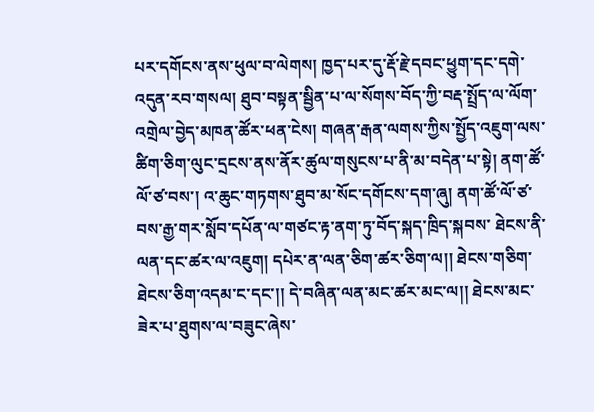པར་དགོངས་ནས་ཕུལ་བ་ལེགས། ཁྱད་པར་དུ་རྡོ་རྗེ་དབང་ཕྱུག་དང་དགེ་འདུན་རབ་གསལ། ཐུབ་བསྟན་སྦྱིན་པ་ལ་སོགས་བོད་ཀྱི་བརྡ་སྤྲོད་ལ་ལོག་འགྲེལ་བྱེད་མཁན་ཚོར་ཕན་ངེས། གཞན་རྒན་ལགས་ཀྱིས་སྤྱོད་འཇུག་ལས་ཚིག་ཅིག་ལུང་དྲངས་ནས་ནོར་ཚུལ་གསུངས་པ་ནི་མ་བདེན་པ་སྟེ། ནག་ཚོ་ལོ་ཙ་བས་། འ་ཆུང་གཏགས་ཐུབ་མ་སོང་དགོངས་དག་ཞུ། ནག་ཚོ་ལོ་ཙ་བས་རྒྱ་གར་སློབ་དཔོན་ལ་གཙང་རྟ་ནག་ཏུ་བོད་སྐད་ཁྲིད་སྐབས་ ཐེངས་ནི་ལན་དང་ཚར་ལ་འཇུག། དཔེར་ན་ལན་ཅིག་ཚར་ཅིག་ལ།། ཐེངས་གཅིག་ཐེངས་ཅིག་འདམ་ང་དང་།། དེ་བཞིན་ལན་མང་ཚར་མང་ལ།། ཐེངས་མང་ཟེར་པ་ཐུགས་ལ་བཟུང་ཞེས་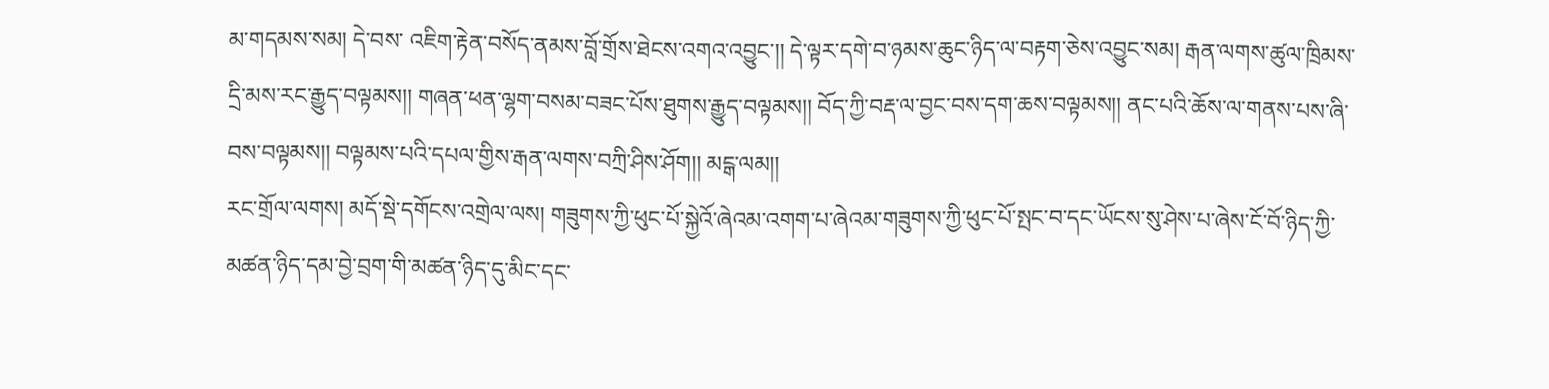མ་གདམས་སམ། དེ་བས་ འཇིག་རྟེན་བསོད་ནམས་བློ་གྲོས་ཐེངས་འགའ་འབྱུང་།། དེ་ལྟར་དགེ་བ་ཉམས་ཆུང་ཉིད་ལ་བརྟག་ཅེས་འབྱུང་སམ། རྒན་ལགས་ཚུལ་ཁྲིམས་དྲི་མས་རང་རྒྱུད་བལྟམས།། གཞན་ཕན་ལྷག་བསམ་བཟང་པོས་ཐུགས་རྒྱུད་བལྟམས།། བོད་ཀྱི་བརྡ་ལ་བྱང་བས་དག་ཆས་བལྟམས།། ནང་པའི་ཆོས་ལ་གནས་པས་ཞི་བས་བལྟམས།། བལྟམས་པའི་དཔལ་གྱིས་རྒན་ལགས་བཀྲི་ཤིས་ཤོག།། མངྒ་ལམ།།
རང་གྲོལ་ལགས། མདོ་སྡེ་དགོངས་འགྲེལ་ལས། གཟུགས་ཀྱི་ཕུང་པོ་སྐྱེའོ་ཞེའམ་འགག་པ་ཞེའམ་གཟུགས་ཀྱི་ཕུང་པོ་སྤང་བ་དང་ཡོངས་སུ་ཤེས་པ་ཞེས་ངོ་བོ་ཉིད་ཀྱི་མཚན་ཉིད་དམ་བྱེ་བྲག་གི་མཚན་ཉིད་དུ་མིང་དང་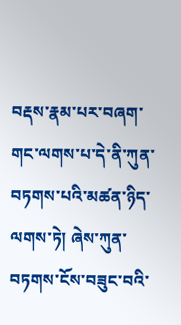བརྡས་རྣམ་པར་བཞག་གང་ལགས་པ་དེ་ནི་ཀུན་བཏགས་པའི་མཚན་ཉིད་ལགས་ཏེ། ཞེས་ཀུན་བཏགས་ངོས་བཟུང་བའི་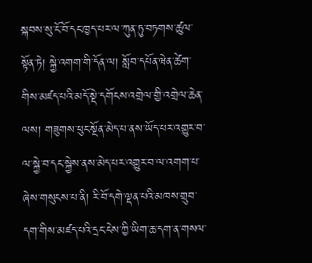སྐབས་སུ་ངོ་བོ་དང་ཁྱད་པར་ལ་ཀུན་ཏུ་བཏགས་ཚུལ་སྟོན་ཏེ། སྐྱེ་འགག་གི་དོན་ལ། སློབ་དཔོན་ཝེན་ཚེག་གིས་མཛད་པའི་མདོ་སྡེ་དགོངས་འགྲེལ་གྱི་འགྲེལ་ཆེན་ལས། གཟུགས་ཕུང་སྔོན་མེད་པ་ནས་ཡོད་པར་འགྱུར་བ་ལ་སྐྱེ་བ་དང་སྐྱེས་ནས་མེད་པར་འགྱུར་བ་ལ་འགག་པ་ཞེས་གསུངས་པ་ནི། རི་བོ་དགེ་ལྡན་པའི་མཁས་གྲུབ་དག་གིས་མཛད་པའི་དྲང་ངེས་ཀྱི་ཡིག་ཆ་དག་ན་གསལ་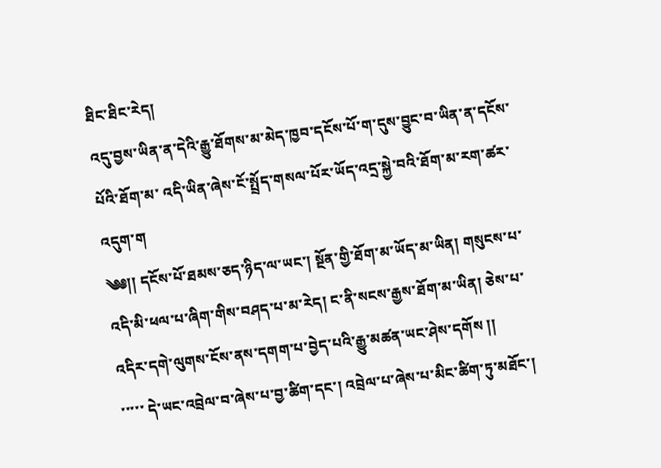ཐིང་ཐིང་རེད།
འདུ་བྱས་ཡིན་ན་དེའི་རྒྱུ་ཐོགས་མ་མེད་ཁྱབ་དངོས་པོ་ག་དུས་བྱུང་བ་ཡིན་ན་དངོས་པོའི་ཐོག་མ་ འདི་ཡིན་ཞེས་ངོ་སྤྲོད་གསལ་པོར་ཡོད་འདྲ་སྐྱེ་བའི་ཐོག་མ་རག་ཚར་འདུག་ག
༄༅།། དངོས་པོ་ཐམས་ཅད་ཉིད་ལ་ཡང་། སྔོན་གྱི་ཐོག་མ་ཡོད་མ་ཡིན། གསུངས་པ་འདི་མི་ཕལ་པ་ཞིག་གིས་བཤད་པ་མ་རེད། ང་ནི་སངས་རྒྱས་ཐོག་མ་ཡིན། ཅེས་པ་འདིར་དགེ་ལུགས་ངོས་ནས་དགག་པ་བྱེད་པའི་རྒྱུ་མཚན་ཡང་ཤེས་དགོས །།
་་་་་ དེ་ཡང་འབྲེལ་བ་ཞེས་པ་བྱ་ཚིག་དང་། འབྲེལ་པ་ཞེས་པ་མིང་ཚིག་ཏུ་མཐོང་།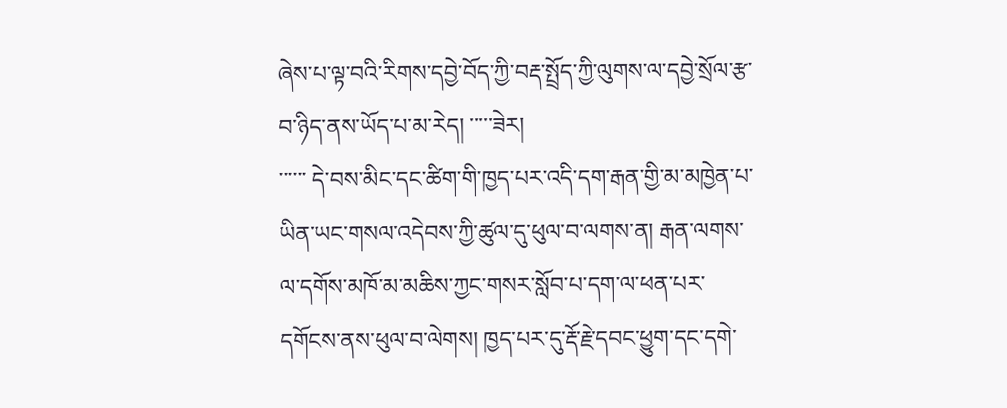ཞེས་པ་ལྟ་བའི་རིགས་དབྱེ་བོད་ཀྱི་བརྡ་སྤྲོད་ཀྱི་ལུགས་ལ་དབྱེ་སྲོལ་རྩ་བ་ཉིད་ནས་ཡོད་པ་མ་རེད། ་་་་་ཟེར།
་་་་་་ དེ་བས་མིང་དང་ཚིག་གི་ཁྱད་པར་འདི་དག་རྒན་གྱི་མ་མཁྱེན་པ་ཡིན་ཡང་གསལ་འདེབས་ཀྱི་ཚུལ་དུ་ཕུལ་བ་ལགས་ན། རྒན་ལགས་ལ་དགོས་མཁོ་མ་མཆིས་ཀྱང་གསར་སློབ་པ་དག་ལ་ཕན་པར་དགོངས་ནས་ཕུལ་བ་ལེགས། ཁྱད་པར་དུ་རྡོ་རྗེ་དབང་ཕྱུག་དང་དགེ་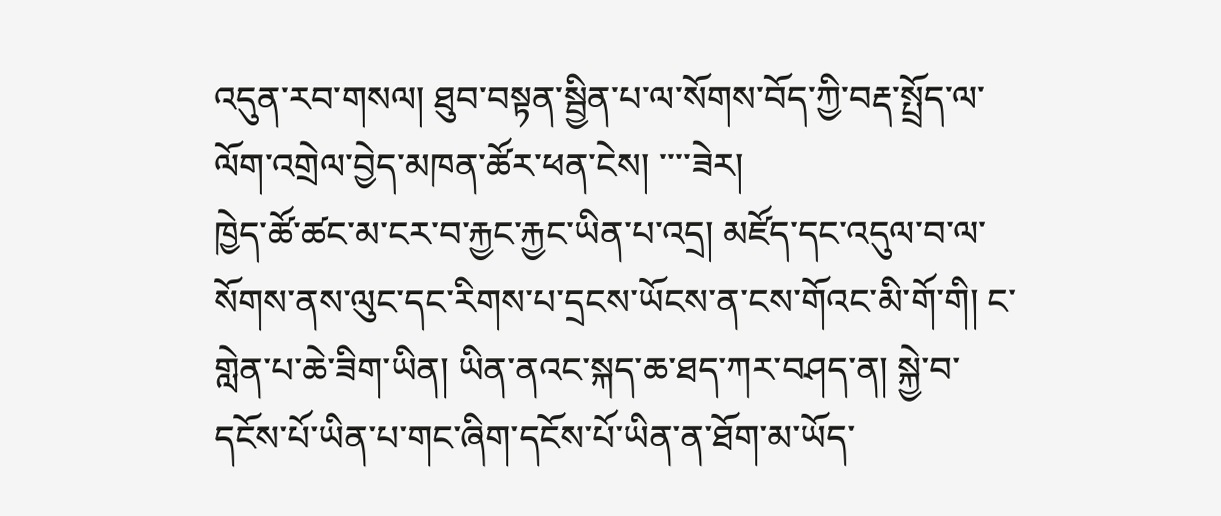འདུན་རབ་གསལ། ཐུབ་བསྟན་སྦྱིན་པ་ལ་སོགས་བོད་ཀྱི་བརྡ་སྤྲོད་ལ་ལོག་འགྲེལ་བྱེད་མཁན་ཚོར་ཕན་ངེས། ་་་་ཟེར།
ཁྱེད་ཚོ་ཚང་མ་ངར་བ་རྐྱང་རྐྱང་ཡིན་པ་འདྲ། མཛོད་དང་འདུལ་བ་ལ་སོགས་ནས་ལུང་དང་རིགས་པ་དྲངས་ཡོངས་ན་ངས་གོའང་མི་གོ་གི། ང་གླེན་པ་ཆེ་ཟིག་ཡིན། ཡིན་ནའང་སྐད་ཆ་ཐད་ཀར་བཤད་ན། སྐྱེ་བ་དངོས་པོ་ཡིན་པ་གང་ཞིག་དངོས་པོ་ཡིན་ན་ཐོག་མ་ཡོད་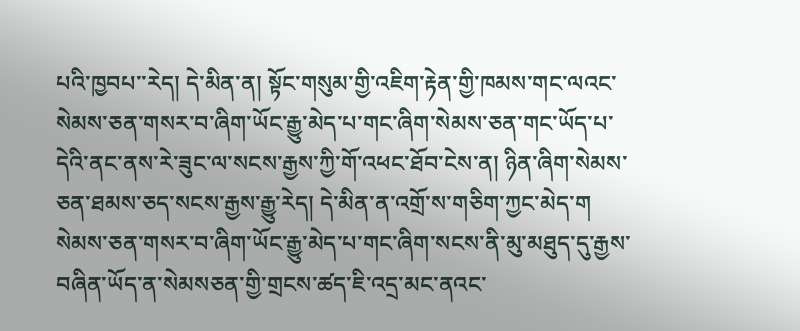པའི་ཁྱབཔ་་རེད། དེ་མིན་ན། སྟོང་གསུམ་གྱི་འཇིག་རྟེན་གྱི་ཁམས་གང་ལའང་སེམས་ཅན་གསར་བ་ཞིག་ཡོང་རྒྱུ་མེད་པ་གང་ཞིག་སེམས་ཅན་གང་ཡོད་པ་དེའི་ནང་ནས་རེ་ཟུང་ལ་སངས་རྒྱས་ཀྱི་གོ་འཕང་ཐོབ་ངེས་ན། ཉིན་ཞིག་སེམས་ཅན་ཐམས་ཅད་སངས་རྒྱས་རྒྱུ་རེད། དེ་མིན་ན་འགྲོ་ས་གཅིག་ཀྱང་མེད་ག སེམས་ཅན་གསར་བ་ཞིག་ཡོང་རྒྱུ་མེད་པ་གང་ཞིག་སངས་ནི་མུ་མཐུད་དུ་རྒྱས་བཞིན་ཡོད་ན་སེམསཅན་གྱི་གྲངས་ཚད་ཇི་འདྲ་མང་ནའང་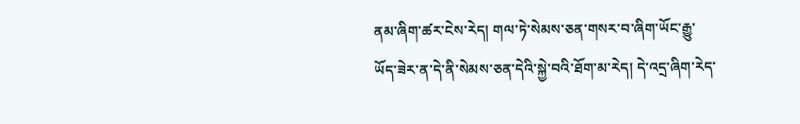ནམ་ཞིག་ཚར་ངེས་རེད། གལ་ཏེ་སེམས་ཅན་གསར་བ་ཞིག་ཡོང་རྒྱུ་ཡོད་ཟེར་ན་དེ་ནི་སེམས་ཅན་དེའི་སྐྱེ་བའི་ཐོག་མ་རེད། དེ་འདྲ་ཞིག་རེད་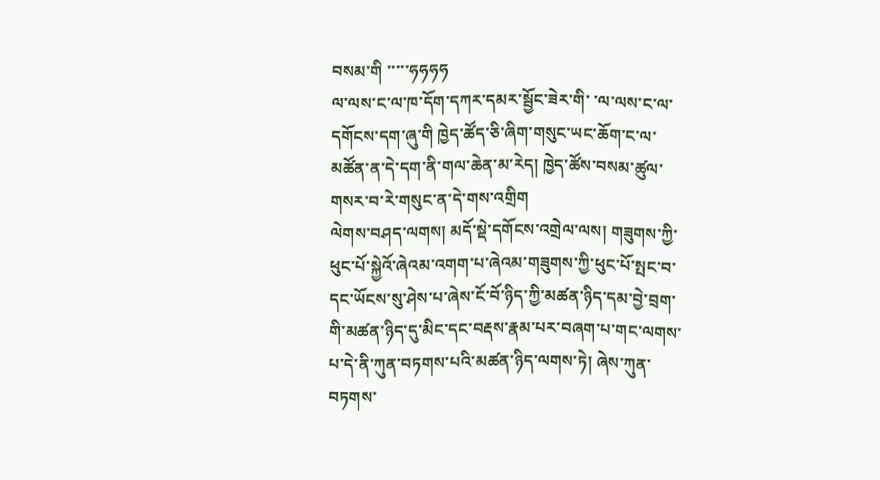བསམ་གི ་་་་་ཧཧཧཧ
ལ་ལས་ང་ལ་ཁ་དོག་དཀར་དམར་སྦྱོང་ཟེར་གི་ ་ལ་ལས་ང་ལ་དགོངས་དག་ཞུ་གི ཁྱེད་ཚོད་ཅི་ཞིག་གསུང་ཡང་ཆོག་ང་ལ་མཚོན་ན་དེ་དག་ནི་གལ་ཆེན་མ་རེད། ཁྱེད་ཚོས་བསམ་ཚུལ་གསར་བ་རེ་གསུང་ན་དེ་གས་འགྲིག
ལེགས་བཤད་ལགས། མདོ་སྡེ་དགོངས་འགྲེལ་ལས། གཟུགས་ཀྱི་ཕུང་པོ་སྐྱེའོ་ཞེའམ་འགག་པ་ཞེའམ་གཟུགས་ཀྱི་ཕུང་པོ་སྤང་བ་དང་ཡོངས་སུ་ཤེས་པ་ཞེས་ངོ་བོ་ཉིད་ཀྱི་མཚན་ཉིད་དམ་བྱེ་བྲག་གི་མཚན་ཉིད་དུ་མིང་དང་བརྡས་རྣམ་པར་བཞག་པ་གང་ལགས་པ་དེ་ནི་ཀུན་བཏགས་པའི་མཚན་ཉིད་ལགས་ཏེ། ཞེས་ཀུན་བཏགས་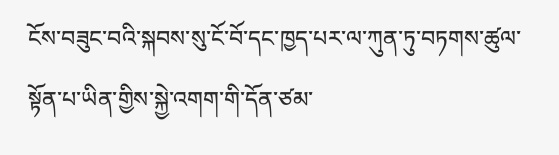ངོས་བཟུང་བའི་སྐབས་སུ་ངོ་བོ་དང་ཁྱད་པར་ལ་ཀུན་ཏུ་བཏགས་ཚུལ་སྟོན་པ་ཡིན་གྱིས་སྐྱེ་འགག་གི་དོན་ཙམ་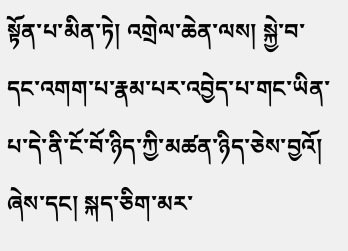སྟོན་པ་མིན་ཏེ། འགྲེལ་ཆེན་ལས། སྐྱེ་བ་དང་འགག་པ་རྣམ་པར་འབྱེད་པ་གང་ཡིན་པ་དེ་ནི་ངོ་བོ་ཉིད་ཀྱི་མཚན་ཉིད་ཅེས་བྱའོ། ཞེས་དང། སྐད་ཅིག་མར་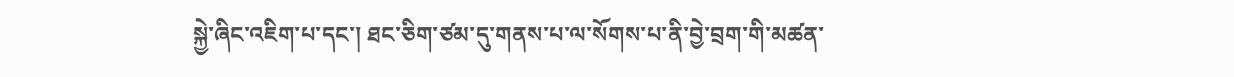སྐྱེ་ཞིང་འཇིག་པ་དང་། ཐང་ཅིག་ཙམ་དུ་གནས་པ་ལ་སོགས་པ་ནི་བྱེ་བྲག་གི་མཚན་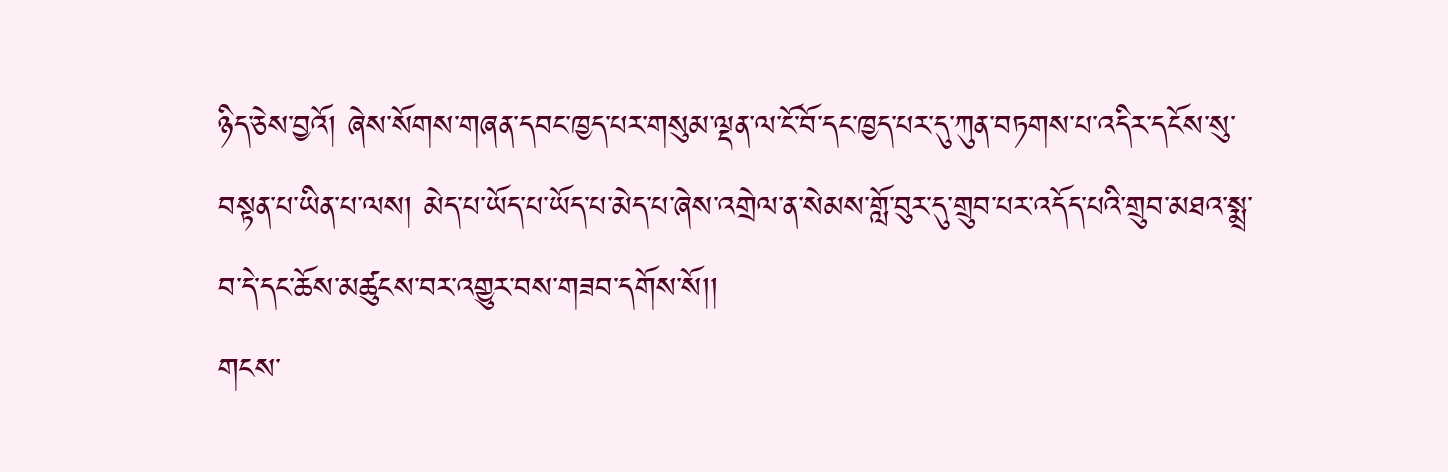ཉིད་ཅེས་བྱའོ། ཞེས་སོགས་གཞན་དབང་ཁྱད་པར་གསུམ་ལྡན་ལ་ངོ་བོ་དང་ཁྱད་པར་དུ་ཀུན་བཏགས་པ་འདིར་དངོས་སུ་བསྟན་པ་ཡིན་པ་ལས། མེད་པ་ཡོད་པ་ཡོད་པ་མེད་པ་ཞེས་འགྲེལ་ན་སེམས་གློ་བུར་དུ་གྲུབ་པར་འདོད་པའི་གྲུབ་མཐའ་སྨྲ་བ་དེ་དང་ཆོས་མཚུངས་བར་འགྱུར་བས་གཟབ་དགོས་སོ།།
གངས་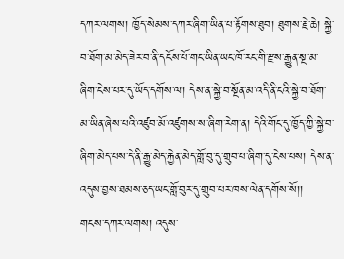དཀར་ལགས། ཁྱོད་སེམས་དཀར་ཞིག་ཡིན་པ་རྟོགས་ཐུབ། ཐུགས་རྗེ་ཆེ། སྐྱེ་བ་ཐོག་མ་མེད་ཟེར་བ་ནི་དངོས་པོ་གང་ཡིན་ཡང་ཁོ་རང་གི་རྫས་རྒྱུན་སྔ་མ་ཞིག་ངེས་པར་དུ་ཡོད་དགོས་ལ། དེས་ན་སྐྱེ་བ་སྔོན་མ་འདི་ནི་ངའི་སྐྱེ་བ་ཐོག་མ་ཡིན་ཞེས་པའི་འཛུབ་མོ་འཛུགས་ས་ཞིག་རེག་ན། དེའི་གོང་དུ་ཁྱོད་ཀྱི་སྐྱེ་བ་ཞིག་མེད་པས་དེ་ནི་རྒྱུ་མེད་རྐྱེན་མེད་གློ་བུ་དུ་གྲུབ་པ་ཞིག་དུ་ངེས་པས། དེས་ན་འདུས་བྱས་ཐམས་ཅད་ཡང་གློ་བུར་དུ་གྲུབ་པར་ཁས་ལེན་དགོས་སོ།།
གངས་དཀར་ལགས། འདུས་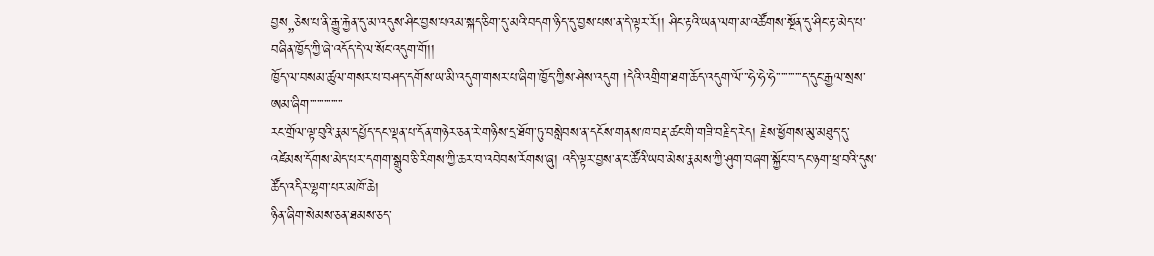བྱས„ཅེས་པ་ནི་རྒྱུ་རྐྱེན་དུ་མ་འདུས་ཤིང་བྱས་པའམ་སྐད་ཅིག་དུ་མའི་བདག་ཉིད་དུ་བྱས་པས་ན་དེ་ལྟར་རོ།། ཤིང་རྟའི་ཡན་ལག་མ་འཚོགས་སྔོན་དུ་ཤིང་རྟ་མེད་པ་བཞིན་ཁྱོད་ཀྱི་ཞེ་འདོད་དེ་ལ་སོང་འདུག་གོ།།
ཁྱོད་ལ་བསམ་ཚུལ་གསར་པ་བཤད་དགོས་ཡ་མི་འདུག་གསར་པ་ཞིག་ཁྱོད་ཀྱིས་ཤེས་འདུག །དེའི་འགྲིག་ཐག་ཆོད་འདུག་ལོ་་་ཧེ་ཧེ་ཧེ་་་་་་་་་་་ད་དུང་རྒྱལ་སྲས་ཨམ་ཞིག་་་་་་་་་་་་་་
རང་གྲོལ་ལྟ་བུའི་རྣམ་དཔྱོད་དང་ལྡན་པ་དོན་གཉེར་ཅན་རེ་གཉིས་དྲ་ཐོག་ཏུ་བསླེབས་ན་དངོས་གནས་ཁ་བརྡ་ཚང་གི་གཟི་བརྗིད་རེད། རྗེས་ཕྱོགས་མུ་མཐུད་དུ་འཛེམས་དོགས་མེད་པར་དགག་སྒྲུབ་ཅི་རིགས་ཀྱི་ཆར་བ་འབེབས་རོགས་ཞུ། འདི་ལྟར་བྱས་ན་ང་ཚོའི་ཡབ་མེས་རྣམས་ཀྱི་ཤུག་བཞག་སྐྱོང་བ་དང་ཉག་ཕྲ་བའི་དུས་ཚོད་འདིར་ལྷག་པར་མཁོ་ཆེ།
ཉིན་ཞིག་སེམས་ཅན་ཐམས་ཅད་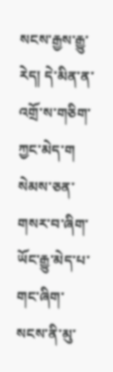སངས་རྒྱས་རྒྱུ་རེད། དེ་མིན་ན་འགྲོ་ས་གཅིག་ཀྱང་མེད་ག སེམས་ཅན་གསར་བ་ཞིག་ཡོང་རྒྱུ་མེད་པ་གང་ཞིག་སངས་ནི་མུ་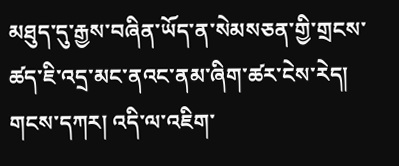མཐུད་དུ་རྒྱས་བཞིན་ཡོད་ན་སེམསཅན་གྱི་གྲངས་ཚད་ཇི་འདྲ་མང་ནའང་ནམ་ཞིག་ཚར་ངེས་རེད། གངས་དཀར། འདི་ལ་འཇིག་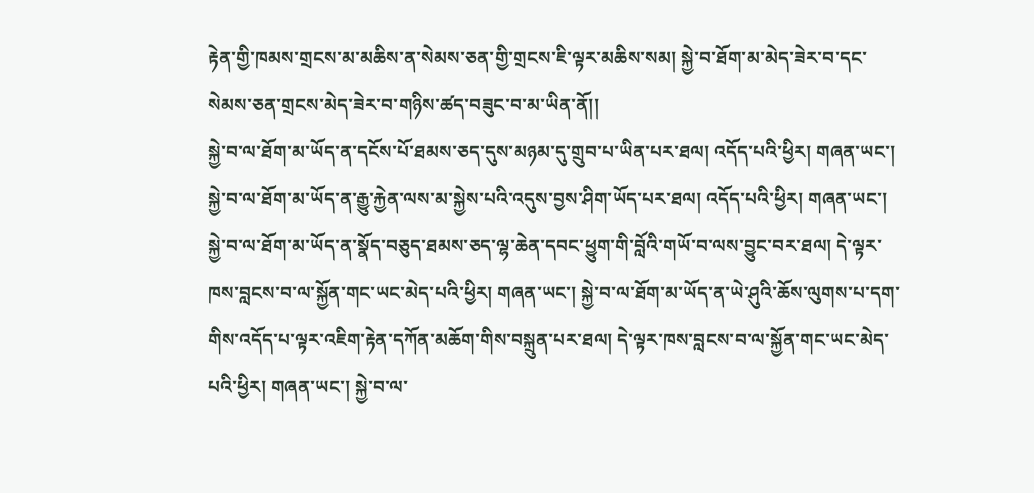རྟེན་གྱི་ཁམས་གྲངས་མ་མཆིས་ན་སེམས་ཅན་གྱི་གྲངས་ཇི་ལྟར་མཆིས་སམ། སྐྱེ་བ་ཐོག་མ་མེད་ཟེར་བ་དང་སེམས་ཅན་གྲངས་མེད་ཟེར་བ་གཉིས་ཚད་བཟུང་བ་མ་ཡིན་ནོ།།
སྐྱེ་བ་ལ་ཐོག་མ་ཡོད་ན་དངོས་པོ་ཐམས་ཅད་དུས་མཉམ་དུ་གྲུབ་པ་ཡིན་པར་ཐལ། འདོད་པའི་ཕྱིར། གཞན་ཡང་། སྐྱེ་བ་ལ་ཐོག་མ་ཡོད་ན་རྒྱུ་རྐྱེན་ལས་མ་སྐྱེས་པའི་འདུས་བྱས་ཤིག་ཡོད་པར་ཐལ། འདོད་པའི་ཕྱིར། གཞན་ཡང་། སྐྱེ་བ་ལ་ཐོག་མ་ཡོད་ན་སྣོད་བཅུད་ཐམས་ཅད་ལྷ་ཆེན་དབང་ཕྱུག་གི་བློའི་གཡོ་བ་ལས་བྱུང་བར་ཐལ། དེ་ལྟར་ཁས་བླངས་བ་ལ་སྐྱོན་གང་ཡང་མེད་པའི་ཕྱིར། གཞན་ཡང་། སྐྱེ་བ་ལ་ཐོག་མ་ཡོད་ན་ཡེ་ཤུའི་ཆོས་ལུགས་པ་དག་གིས་འདོད་པ་ལྟར་འཇིག་རྟེན་དཀོན་མཆོག་གིས་བསྐྲུན་པར་ཐལ། དེ་ལྟར་ཁས་བླངས་བ་ལ་སྐྱོན་གང་ཡང་མེད་པའི་ཕྱིར། གཞན་ཡང་། སྐྱེ་བ་ལ་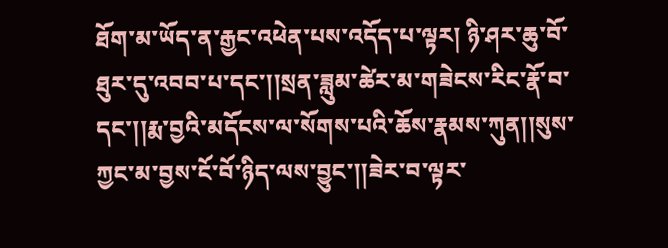ཐོག་མ་ཡོད་ན་རྒྱང་འཕེན་པས་འདོད་པ་ལྟར། ཉི་ཤར་ཆུ་བོ་ཐུར་དུ་འབབ་པ་དང་།།སྲན་ཟླུམ་ཚེར་མ་གཟེངས་རིང་རྣོ་བ་དང་།།རྨ་བྱའི་མདོངས་ལ་སོགས་པའི་ཆོས་རྣམས་ཀུན།།སུས་ཀྱང་མ་བྱས་ངོ་བོ་ཉིད་ལས་བྱུང་།།ཟེར་བ་ལྟར་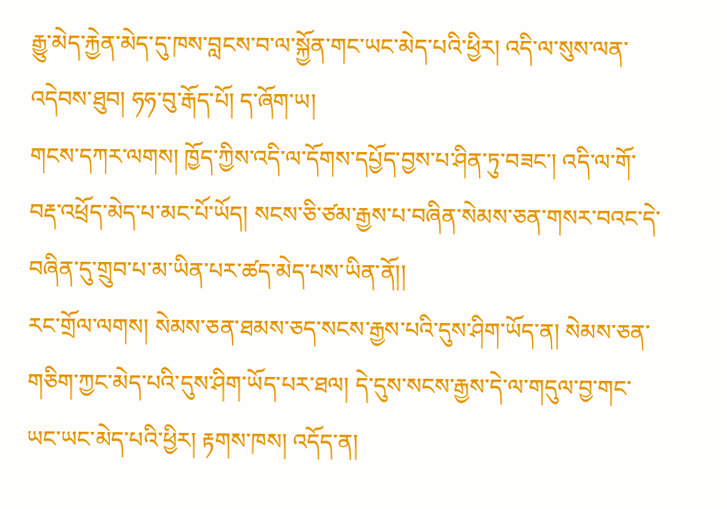རྒྱུ་མེད་རྐྱེན་མེད་དུ་ཁས་བླངས་བ་ལ་སྐྱོན་གང་ཡང་མེད་པའི་ཕྱིར། འདི་ལ་སུས་ལན་འདེབས་ཐུབ། ཧཧ་བུ་རྒོད་པོ། ད་ཞོག་ཡ།
གངས་དཀར་ལགས། ཁྱོད་ཀྱིས་འདི་ལ་དོགས་དཔྱོད་བྱས་པ་ཤིན་ཏུ་བཟང་། འདི་ལ་གོ་བརྡ་འཕྲོད་མེད་པ་མང་པོ་ཡོད། སངས་ཅི་ཙམ་རྒྱས་པ་བཞིན་སེམས་ཅན་གསར་བའང་དེ་བཞིན་དུ་གྲུབ་པ་མ་ཡིན་པར་ཚད་མེད་པས་ཡིན་ནོ།།
རང་གྲོལ་ལགས། སེམས་ཅན་ཐམས་ཅད་སངས་རྒྱས་པའི་དུས་ཤིག་ཡོད་ན། སེམས་ཅན་གཅིག་ཀྱང་མེད་པའི་དུས་ཤིག་ཡོད་པར་ཐལ། དེ་དུས་སངས་རྒྱས་དེ་ལ་གདུལ་བྱ་གང་ཡང་ཡང་མེད་པའི་ཕྱིར། རྟགས་ཁས། འདོད་ན།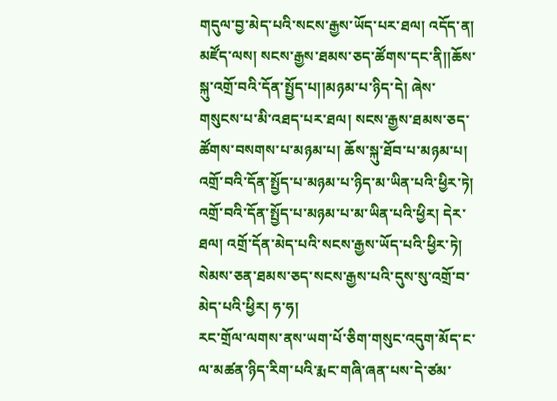གདུལ་བྱ་མེད་པའི་སངས་རྒྱས་ཡོད་པར་ཐལ། འདོད་ན། མཛོད་ལས། སངས་རྒྱས་ཐམས་ཅད་ཚོགས་དང་ནི།།ཆོས་སྐུ་འགྲོ་བའི་དོན་སྤྱོད་པ།།མཉམ་པ་ཉིད་དེ། ཞེས་གསུངས་པ་མི་འཐད་པར་ཐལ། སངས་རྒྱས་ཐམས་ཅད་ཚོགས་བསགས་པ་མཉམ་པ། ཆོས་སྐུ་ཐོབ་པ་མཉམ་པ། འགྲོ་བའི་དོན་སྤྱོད་པ་མཉམ་པ་ཉིད་མ་ཡིན་པའི་ཕྱིར་ཏེ། འགྲོ་བའི་དོན་སྤྱོད་པ་མཉམ་པ་མ་ཡིན་པའི་ཕྱིར། དེར་ཐལ། འགྲོ་དོན་མེད་པའི་སངས་རྒྱས་ཡོད་པའི་ཕྱིར་ཏེ། སེམས་ཅན་ཐམས་ཅད་སངས་རྒྱས་པའི་དུས་སུ་འགྲོ་བ་མེད་པའི་ཕྱིར། ཧ་ཧ།
རང་གྲོལ་ལགས་ནས་ཡག་པོ་ཅིག་གསུང་འདུག་མོད་ང་ལ་མཚན་ཉིད་རིག་པའི་རྨང་གཞི་ཞན་པས་དེ་ཙམ་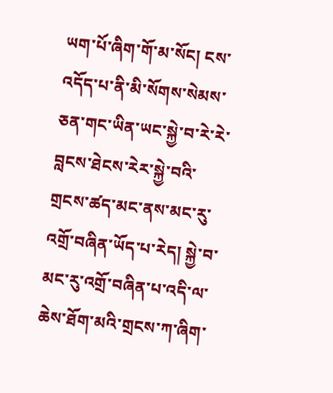ཡག་པོ་ཞིག་གོ་མ་སོང། ངས་འདོད་པ་ནི་མི་སོགས་སེམས་ཅན་གང་ཡིན་ཡང་སྐྱེ་བ་རེ་རེ་བླངས་ཐེངས་རེར་སྐྱེ་བའི་གྲངས་ཚད་མང་ནས་མང་རུ་འགྲོ་བཞིན་ཡོད་པ་རེད། སྐྱེ་བ་མང་རུ་འགྲོ་བཞིན་པ་འདི་ལ་ཆེས་ཐོག་མའི་གྲངས་ཀ་ཞིག་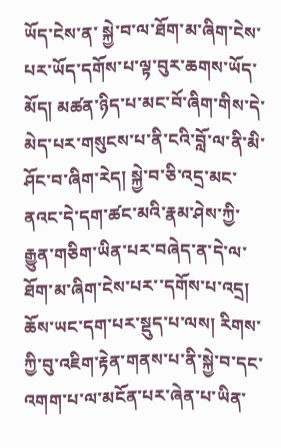ཡོད་ངེས་ན་ སྐྱེ་བ་ལ་ཐོག་མ་ཞིག་ངེས་པར་ཡོད་དགོས་པ་ལྟ་བུར་ཆགས་ཡོད་མོད། མཚན་ཉིད་པ་མང་བོ་ཞིག་གིས་དེ་མེད་པར་གསུངས་པ་ནི་ངའི་བློ་ལ་ནི་མི་ཤོང་བ་ཞིག་རེད། སྐྱེ་བ་ཅི་འདྲ་མང་ནའང་དེ་དག་ཚང་མའི་རྣམ་ཤེས་ཀྱི་རྒྱུན་གཅིག་ཡིན་པར་བཞེད་ན་དེ་ལ་ཐོག་མ་ཞིག་ངེས་པར་་དགོས་པ་འདྲ།
ཆོས་ཡང་དག་པར་སྡུད་པ་ལས། རིགས་ཀྱི་བུ་འཇིག་རྟེན་གནས་པ་ནི་སྐྱེ་བ་དང་འགག་པ་ལ་མངོན་པར་ཞེན་པ་ཡིན་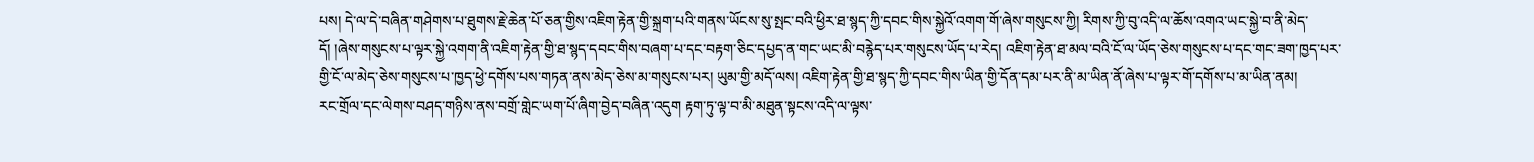པས། དེ་ལ་དེ་བཞིན་གཤེགས་པ་ཐུགས་རྗེ་ཆེན་པོ་ཅན་གྱིས་འཇིག་རྟེན་གྱི་སྐྲག་པའི་གནས་ཡོངས་སུ་སྤང་བའི་ཕྱིར་ཐ་སྙད་ཀྱི་དབང་གིས་སྐྱེའོ་འགག་གོ་ཞེས་གསུངས་ཀྱི། རིགས་ཀྱི་བུ་འདི་ལ་ཆོས་འགའ་ཡང་སྐྱེ་བ་ནི་མེད་དོ། །ཞེས་གསུངས་པ་ལྟར་སྐྱེ་འགག་ནི་འཇིག་རྟེན་གྱི་ཐ་སྙད་དབང་གིས་བཞག་པ་དང་བརྟག་ཅིང་དཔྱད་ན་གང་ཡང་མི་བརྙེད་པར་གསུངས་ཡོད་པ་རེད། འཇིག་རྟེན་ཐ་མལ་བའི་ངོ་ལ་ཡོད་ཅེས་གསུངས་པ་དང་གང་ཟག་ཁྱད་པར་གྱི་ངོ་ལ་མེད་ཅེས་གསུངས་པ་ཁྱད་ཕྱེ་དགོས་པས་གཏན་ནས་མེད་ཅེས་མ་གསུངས་པར། ཡུམ་གྱི་མདོ་ལས། འཇིག་རྟེན་གྱི་ཐ་སྙད་ཀྱི་དབང་གིས་ཡིན་གྱི་དོན་དམ་པར་ནི་མ་ཡིན་ནོ་ཞེས་པ་ལྟར་གོ་དགོས་པ་མ་ཡིན་ནམ།
རང་གྲོལ་དང་ལེགས་བཤད་གཉིས་ནས་བགྲོ་གླེང་ཡག་པོ་ཞིག་བྱེད་བཞིན་འདུག རྟག་ཏུ་ལྟ་བ་མི་མཐུན་སྟངས་འདི་ལ་ལྟས་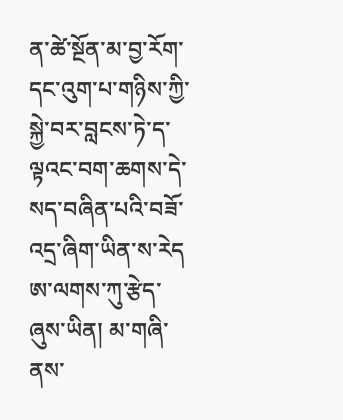ན་ཚེ་སྔོན་མ་བྱ་རོག་དང་འུག་པ་གཉིས་ཀྱི་སྐྱེ་བར་བླངས་ཏེ་ད་ལྟའང་བག་ཆགས་དེ་སད་བཞིན་པའི་བཟོ་འདྲ་ཞིག་ཡིན་ས་རེད ཨ་ལགས་ཀུ་རྩེད་ཞུས་ཡིན། མ་གཞི་ནས་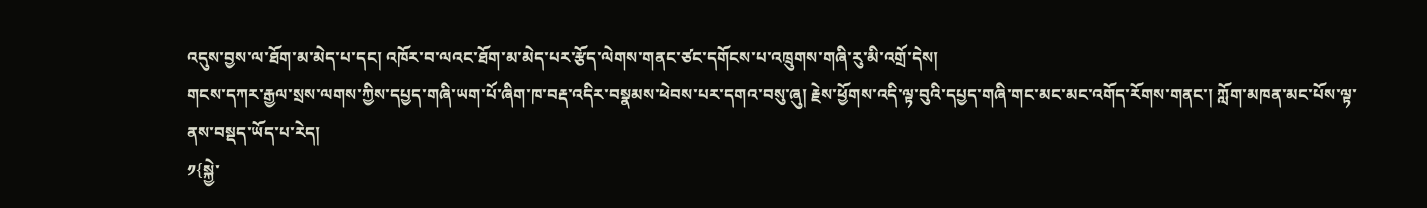འདུས་བྱས་ལ་ཐོག་མ་མེད་པ་དང། འཁོར་བ་ལའང་ཐོག་མ་མེད་པར་རྩོད་ལེགས་གནང་ཙང་དགོངས་པ་འཁྲུགས་གཞི་རུ་མི་འགྲོ་དེས།
གངས་དཀར་རྒྱལ་སྲས་ལགས་ཀྱིས་དཔྱད་གཞི་ཡག་པོ་ཞིག་ཁ་བརྡ་འདིར་བསྣམས་ཕེབས་པར་དགའ་བསུ་ཞུ། རྗེས་ཕྱོགས་འདི་ལྟ་བུའི་དཔྱད་གཞི་གང་མང་མང་འགོད་རོགས་གནང་། ཀློག་མཁན་མང་པོས་ལྟ་ནས་བསྡད་ཡོད་པ་རེད།
༡{སྐྱེ་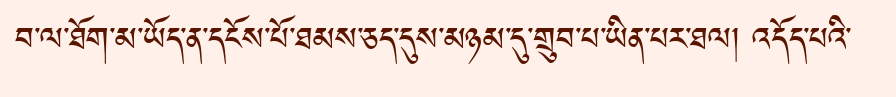བ་ལ་ཐོག་མ་ཡོད་ན་དངོས་པོ་ཐམས་ཅད་དུས་མཉམ་དུ་གྲུབ་པ་ཡིན་པར་ཐལ། འདོད་པའི་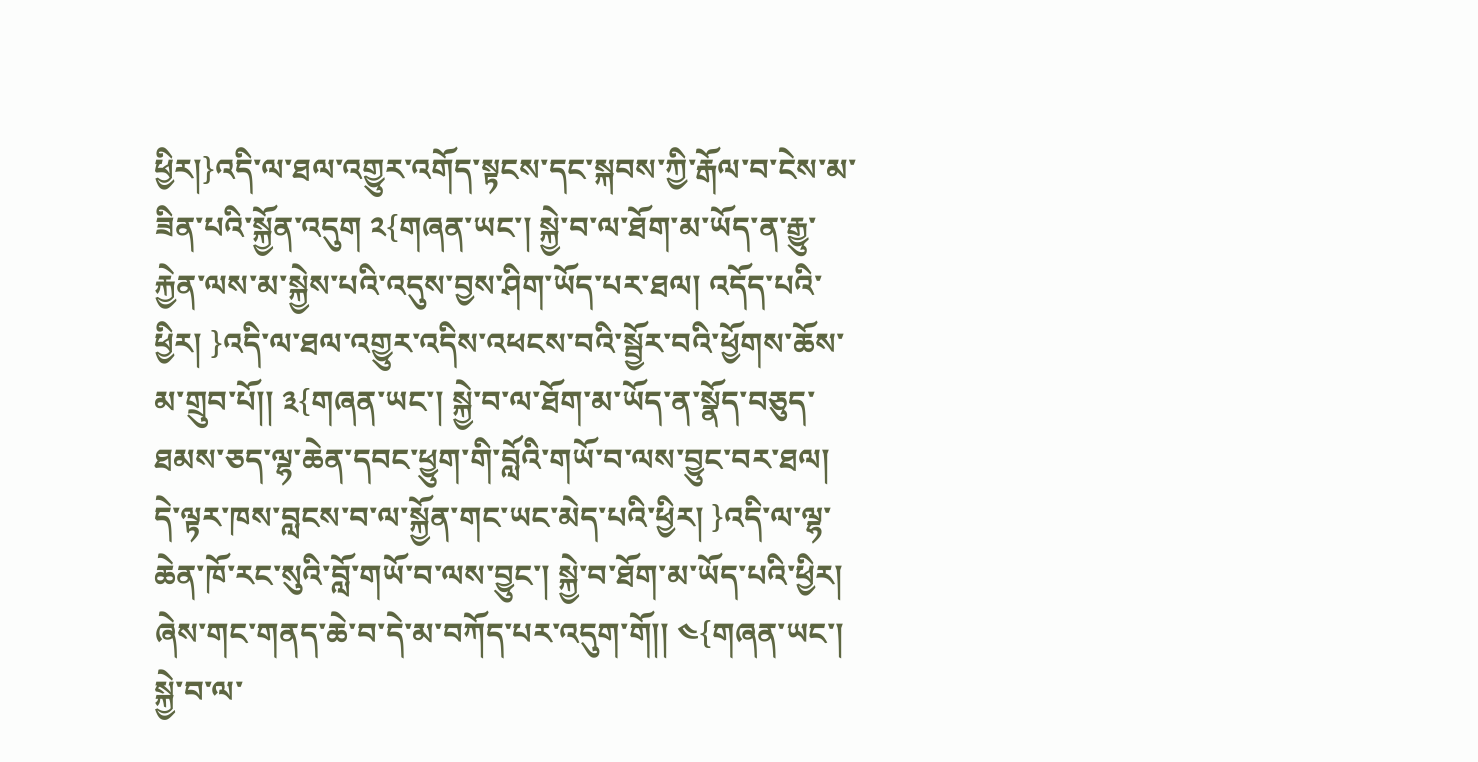ཕྱིར།}འདི་ལ་ཐལ་འགྱུར་འགོད་སྟངས་དང་སྐབས་ཀྱི་རྒོལ་བ་ངེས་མ་ཟིན་པའི་སྐྱོན་འདུག ༢{གཞན་ཡང་། སྐྱེ་བ་ལ་ཐོག་མ་ཡོད་ན་རྒྱུ་རྐྱེན་ལས་མ་སྐྱེས་པའི་འདུས་བྱས་ཤིག་ཡོད་པར་ཐལ། འདོད་པའི་ཕྱིར། }འདི་ལ་ཐལ་འགྱུར་འདིས་འཕངས་བའི་སྦྱོར་བའི་ཕྱོགས་ཆོས་མ་གྲུབ་པོ།། ༣{གཞན་ཡང་། སྐྱེ་བ་ལ་ཐོག་མ་ཡོད་ན་སྣོད་བཅུད་ཐམས་ཅད་ལྷ་ཆེན་དབང་ཕྱུག་གི་བློའི་གཡོ་བ་ལས་བྱུང་བར་ཐལ། དེ་ལྟར་ཁས་བླངས་བ་ལ་སྐྱོན་གང་ཡང་མེད་པའི་ཕྱིར། }འདི་ལ་ལྷ་ཆེན་ཁོ་རང་སུའི་བློ་གཡོ་བ་ལས་བྱུང་། སྐྱེ་བ་ཐོག་མ་ཡོད་པའི་ཕྱིར། ཞེས་གང་གནད་ཆེ་བ་དེ་མ་བཀོད་པར་འདུག་གོ།། ༤{གཞན་ཡང་། སྐྱེ་བ་ལ་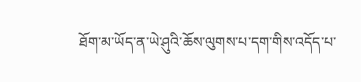ཐོག་མ་ཡོད་ན་ཡེ་ཤུའི་ཆོས་ལུགས་པ་དག་གིས་འདོད་པ་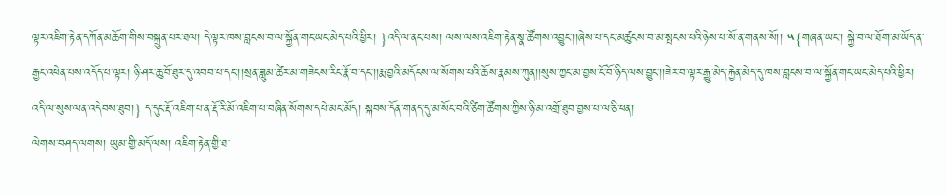ལྟར་འཇིག་རྟེན་དཀོན་མཆོག་གིས་བསྐྲུན་པར་ཐལ། དེ་ལྟར་ཁས་བླངས་བ་ལ་སྐྱོན་གང་ཡང་མེད་པའི་ཕྱིར། }འདི་ལ་ནང་པས། ལས་ལས་འཇིག་རྟེན་སྣ་ཚོགས་འབྱུང་།།ཞེས་པ་དང་མཚུངས་བ་མ་སྤངས་པའི་ཉེས་པ་སོ་ན་གནས་སོ།། ༥{གཞན་ཡང་། སྐྱེ་བ་ལ་ཐོག་མ་ཡོད་ན་རྒྱང་འཕེན་པས་འདོད་པ་ལྟར། ཉི་ཤར་ཆུ་བོ་ཐུར་དུ་འབབ་པ་དང་།།སྲན་ཟླུམ་ཚེར་མ་གཟེངས་རིང་རྣོ་བ་དང་།།རྨ་བྱའི་མདོངས་ལ་སོགས་པའི་ཆོས་རྣམས་ཀུན།།སུས་ཀྱང་མ་བྱས་ངོ་བོ་ཉིད་ལས་བྱུང་།།ཟེར་བ་ལྟར་རྒྱུ་མེད་རྐྱེན་མེད་དུ་ཁས་བླངས་བ་ལ་སྐྱོན་གང་ཡང་མེད་པའི་ཕྱིར། འདི་ལ་སུས་ལན་འདེབས་ཐུབ།} ད་དུང་རྡོ་འཇིག་པ་ན་རྡོ་རི་མོ་འཇིག་པ་བཞིན་སོགས་དཔེ་མང་མོད། སྐབས་དོན་གནད་དུ་མ་སོང་བའི་ཙིག་ཚོགས་ཀྱིས་ཉི་མ་འགྲོ་ཐུབ་བྱས་པ་ལ་ཅི་ཕན།
ལེགས་བཤད་ལགས། ཡུམ་གྱི་མདོ་ལས། འཇིག་རྟེན་གྱི་ཐ་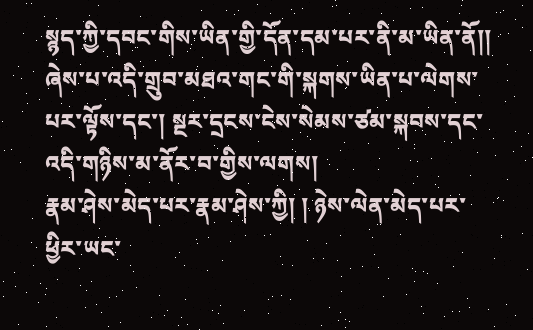སྙད་ཀྱི་དབང་གིས་ཡིན་གྱི་དོན་དམ་པར་ནི་མ་ཡིན་ནོ།། ཞེས་པ་འདི་གྲུབ་མཐའ་གང་གི་སྐགས་ཡིན་པ་ལེགས་པར་ལྟོས་དང་། སྔར་དྲངས་ངེས་སེམས་ཙམ་སྐབས་དང་འདི་གཉིས་མ་ནོར་བ་གྱིས་ལགས།
རྣམ་ཤེས་མེད་པར་རྣམ་ཤེས་ཀྱི། ། ཉེས་ལེན་མེད་པར་ཕྱིར་ཡང་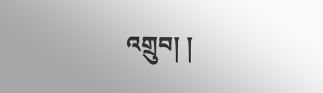འགྲུབ། །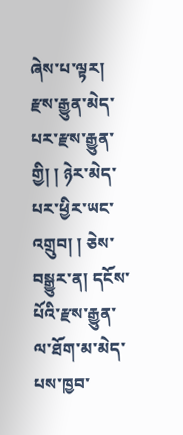ཞེས་པ་ལྟར། རྫས་རྒྱུན་མེད་པར་རྫས་རྒྱུན་གྱི། ། ཉེར་མེད་པར་ཕྱིར་ཡང་འགྲུབ། ། ཅེས་བསྒྱུར་ན། དངོས་པོའི་རྫས་རྒྱུན་ལ་ཐོག་མ་མེད་པས་ཁྱབ་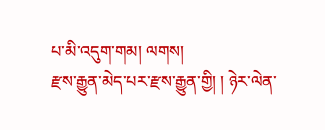པ་མི་འདུག་གམ། ལགས།
རྫས་རྒྱུན་མེད་པར་རྫས་རྒྱུན་གྱི། ། ཉེར་ལེན་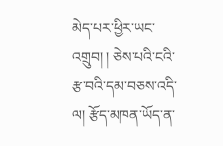མེད་པར་ཕྱིར་ཡང་འགྲུབ། ། ཅེས་པའི་ངའི་རྩ་བའི་དམ་བཅས་འདི་ལ། རྩོད་མཁན་ཡོད་ན་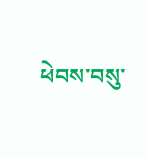ཕེབས་བསུ་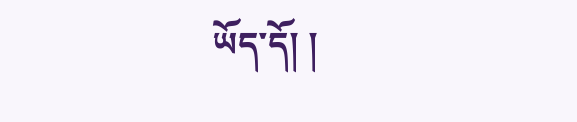ཡོད་དོ། །